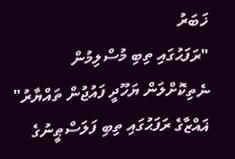ޚަބަރު
"ރަފަޙުގައި ތިބި މުސްލިމުން ނެތިކޮށްލަން ޔަހޫދީ ފައުޖުން ތައްޔާރު"
ޣައްޒާގެ ރަފަޙުގައި ތިބި ފަލަސްޠީނުގެ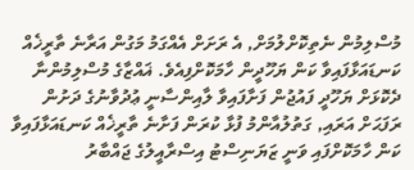މުސްލިމުން ނެތިކޮށްލުމަށް, އެ ރަށަށް އެއްގަމު މަގުން އަރާނެ ތާރީޚެއް ކަނޑައަޅާފައިވާ ކަން ޔަހޫދީން ހާމަކޮށްފިއެވެ. ޣައްޒާގެ މުސްލިމުންނާ ދެކޮޅަށް ޔަހޫދީ ފައުޖުން ފަށާފައިވާ ލާއިންސާނީ ޢުދުވާނުގެ ދަށުން ރަފަޙަށް އަރައި, ގަތުލުއާންމު ފުޅާ ކުރަން ފަށާނެ ތާރީޚެއް ކަނޑައަޅާފައިވާ ކަން ހާމަކޮށްފައި ވަނީ ޒަޔަނިސްޓު އިސްރާއީލުގެ ޖައްބާރު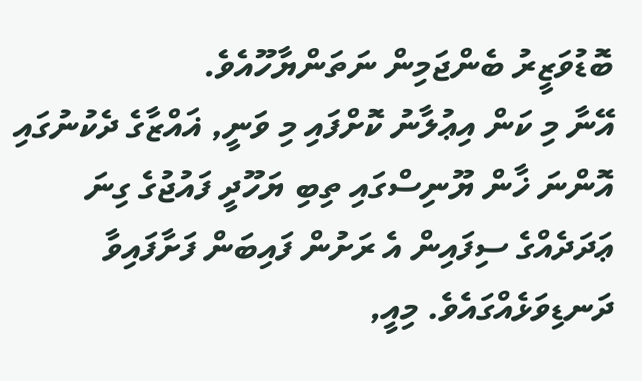ބޮޑުވަޒީރު ބެންޖަމިން ނަތަންޔާހޫއެވެ.
އޭނާ މި ކަން އިޢުލާނު ކޮށްފައި މި ވަނީ, ޣައްޒާގެ ދެކުނުގައި އޮންނަ ޚާން ޔޫނިސްގައި ތިބި ޔަހޫދީ ފައުޖުގެ ގިނަ ޢަދަދެއްގެ ސިފައިން އެ ރަށުން ފައިބަން ފަށާފައިވާ ދަނޑިވަޅެއްގައެވެ. މިއީ,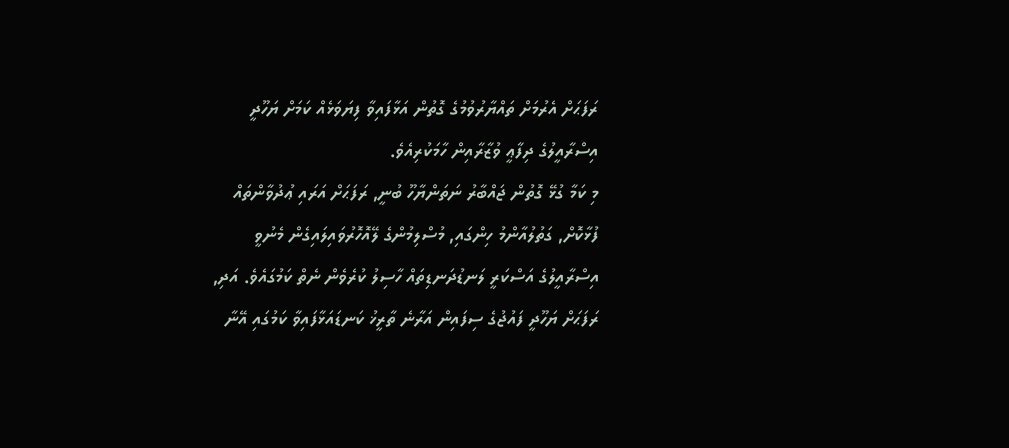ރަފަޙަށް އެރުމަށް ތައްޔާރުވުމުގެ ގޮތުން އަޅާފައިވާ ފިޔަވަޅެއް ކަމަށް ޔަހޫދީ އިސްރާއީލުގެ ދިފާޢީ ވުޒާރާއިން ހާމަކުރިއެވެ.
މި ކަމާ ގުޅޭ ގޮތުން ޖައްބާރު ނަތަންޔާހޫ ބުނީ, ރަފަޙަށް އަރައި ޢުދުވާންތައް ފުޅާކޮށް, ގަތުލުއާންމު ހިންގައި, މުސްލިމުންގެ ލޭއޮހޮރުވައިލައިގެން މެނުވީ އިސްރާއީލުގެ އަސްކަރީ ލަނޑުދަނޑިތައް ހާސިލު ކުރެވެން ނެތް ކަމުގައެވެ. އަދި, ރަފަޙަށް ޔަހޫދީ ފައުޖުގެ ސިފައިން އަރާނެ ތާރީޚު ކަނޑައަޅާފައިވާ ކަމުގައި އޭނާ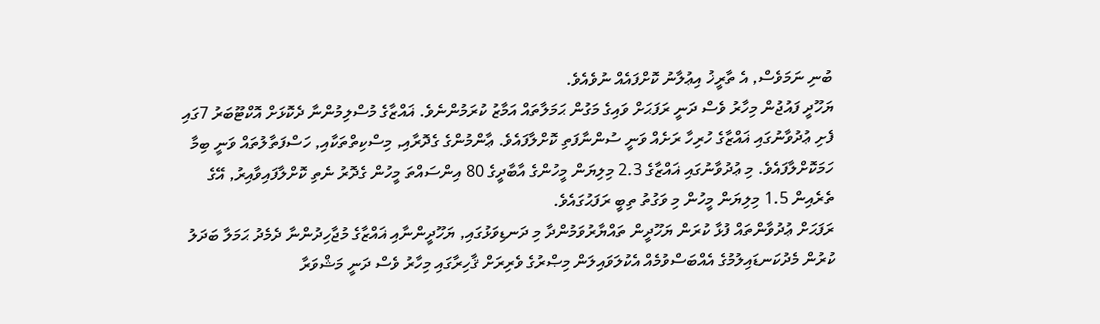ބުނި ނަމަވެސް, އެ ތާރީޚު އިޢުލާނު ކޮށްފައެއް ނުވެއެވެ.
ޔަހޫދީ ފައުޖުން މިހާރު ވެސް ދަނީ ރަފަޙަށް ވައިގެ މަގުން ޙަމަލާތައް އަމާޒު ކުރަމުންނެވެ. ޣައްޒާގެ މުސްލިމުންނާ ދެކޮޅަށް އޮކްޓޫބަރު 7ގައި ފެށި ޢުދުވާނުގައި ޣައްޒާގެ ހުރިހާ ރަށެއް ވަނީ ސުންނާފަތި ކޮށްލާފައެވެ. ޢާންމުންގެ ގެދޮރާއި, މިސްކިތްތަކާއި, ހަސްފަތާލުތައް ވަނީ ބިމާ ހަމަކޮށްލާފައެވެ. މި ޢުދުވާނުގައި ޣައްޒާގެ 2.3 މިލިޔަން މީހުންގެ އާބާދީގެ 80 އިންސައްތަ މީހުން ގެދޮރު ނެތި ކޮށްލާފައިވާއިރު, އޭގެ ތެރެއިން 1.5 މިލިޔަން މީހުން މި ވަގުތު ތިބީ ރަފަޙުގައެވެ.
ރަފަޙަށް ޢުދުވާންތައް ފުޅާ ކުރަން ޔަހޫދީން ތައްޔާރުވަމުންދާ މި ދަނޑިވަޅުގައި, ޔަހޫދީންނާއި ޣައްޒާގެ މުޖާހިދުންނާ ދެމެދު ޙަމަލާ ބަދަލު ކުރުން މެދުކަނޑައިލުމުގެ އެއްބަސްވުމެއް އެކުލަވައިލަން މިޞްރުގެ ވެރިރަށް ޤާހިރާގައި މިހާރު ވެސް ދަނީ މަޝްވަރާ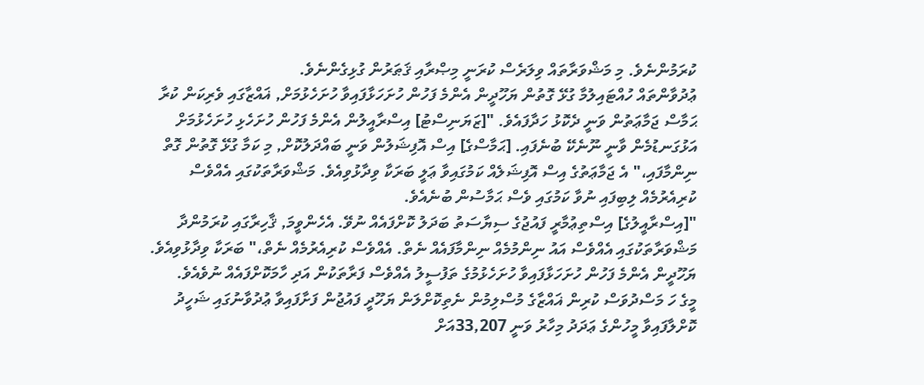ކުރަމުންނެވެ. މި މަޝްވަރާތައް ވިލަރެސް ކުރަނީ މިޞްރާއި ޤަޠަރުން ގުޅިގެންނެވެ.
ޢުދުވާންތައް ހުއްޓައިލުމާ ގުޅޭ ގޮތުން ޔަހޫދީން އެންމެ ފަހުން ހުށަހަޅާފައިވާ ހުށަހެޅުމަށް, ޣައްޒާގައި ވެރިކަން ކުރާ ޙަމާސް ޖަމާޢަތުން ވަނީ ދެކޮޅު ހަދާފައެވެ. "[ޒަޔަނިސްޓު] އިސްރާއީލުން އެންމެ ފަހުން ހުށަހެޅި ހުށަހެޅުމަށް އަޅުގަނޑުމެން ވާނީ ނޫނެކޭ ބުނެފައި. [ޙަމާސްގެ] އިސް އޮފިޝަލުން ވަނީ ބައްދަލުކޮށް, މި ކަމާ ގުޅޭ ގޮތުން ގޮތް ނިންމާފައި،" އެ ޖަމާޢަތުގެ އިސް އޮފިޝަލެއް ކަމުގައިވާ ޢަލީ ބަރަކާ ވިދާޅުވިއެވެ. މަޝްވަރާތަކުގައި އެއްވެސް ކުރިއެރުމެއް ލިބިފައި ނުވާ ކަމުގައި ވެސް ޙަމާސުން ބުނެއެވެ.
"[އިސްރާއީލުގެ] އިސްތިޢުމާރީ ފައުޖުގެ ސިޔާސަތު ބަދަލު ކޮށްފައެއް ނުވޭ. އެހެންވީމަ, ޤާހިރާގައި ކުރަމުންދާ މަޝްވަރާތަކުގައި އެއްވެސް އައު ނިންމުމެއް ނިންމާފައެއް ނެތް. އެއްވެސް ކުރިއެރުމެއް ނެތް،" ބަރަކާ ވިދާޅުވިއެވެ. ޔަހޫދީން އެންމެ ފަހުން ހުށަހަޅާފައިވާ ހުށަހެޅުމުގެ ތަފުސީލު އެއްވެސް ފަރާތަކުން އަދި ހާމަކޮށްފައެއް ނުވެއެވެ.
މީގެ ހަ މަސްދުވަސް ކުރިން ޣައްޒާގެ މުސްލިމުން ނެތިކޮށްލަން ޔަހޫދީ ފައުޖުން ފަށާފައިވާ ޢުދުވާނުގައި ޝަހީދު ކޮށްލާފައިވާ މީހުންގެ ޢަދަދު މިހާރު ވަނީ 33,207އަށް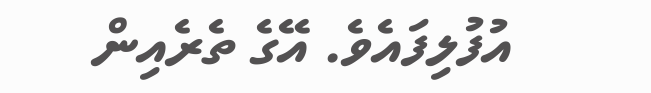އުފުލިފައެވެ. އޭގެ ތެރެއިން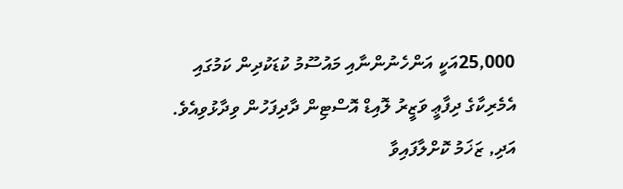25,000އަކީ އަންހެނުންނާއި މައުސޫމު ކުޑަކުދިން ކަމުގައި އެމެރިކާގެ ދިފާޢީ ވަޒީރު ލޮއިޑް އޮސްޓިން ދާދިފަހުން ވިދާޅުވިއެވެ. އަދި, ޒަޚަމު ކޮށްލާފައިވާ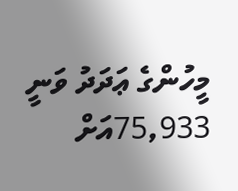މީހުންގެ ޢަދަދު ވަނީ 75,933އަށް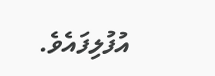އުފުލިފައެވެ.